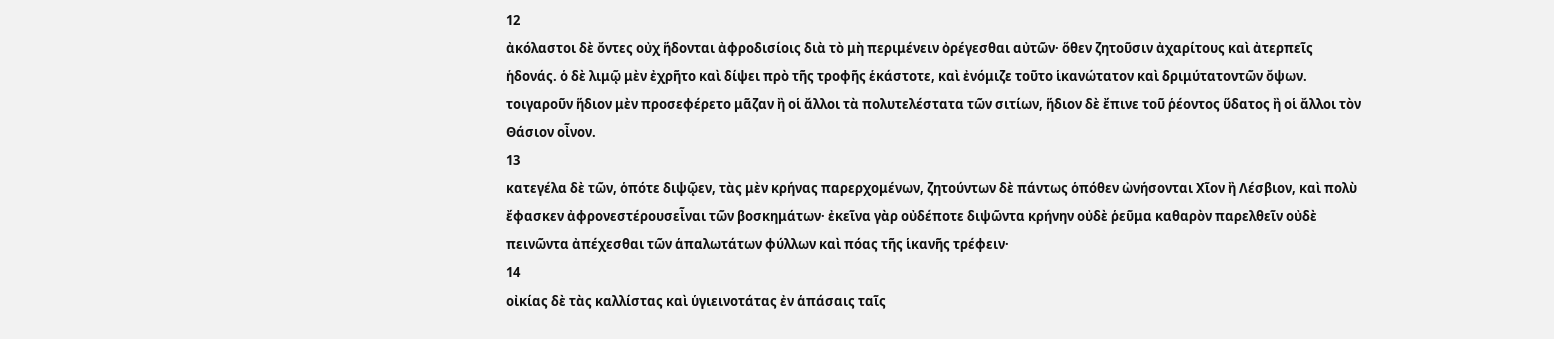12
ἀκόλαστοι δὲ ὄντες οὐχ ἥδονται ἀφροδισίοις διὰ τὸ μὴ περιμένειν ὀρέγεσθαι αὐτῶν· ὅθεν ζητοῦσιν ἀχαρίτους καὶ ἀτερπεῖς ἡδονάς. ὁ δὲ λιμῷ μὲν ἐχρῆτο καὶ δίψει πρὸ τῆς τροφῆς ἑκάστοτε, καὶ ἐνόμιζε τοῦτο ἱκανώτατον καὶ δριμύτατοντῶν ὄψων. τοιγαροῦν ἥδιον μὲν προσεφέρετο μᾶζαν ἢ οἱ ἄλλοι τὰ πολυτελέστατα τῶν σιτίων, ἥδιον δὲ ἔπινε τοῦ ῥέοντος ὕδατος ἢ οἱ ἄλλοι τὸν Θάσιον οἶνον.
13
κατεγέλα δὲ τῶν, ὁπότε διψῷεν, τὰς μὲν κρήνας παρερχομένων, ζητούντων δὲ πάντως ὁπόθεν ὠνήσονται Χῖον ἢ Λέσβιον, καὶ πολὺ ἔφασκεν ἀφρονεστέρουσεἶναι τῶν βοσκημάτων· ἐκεῖνα γὰρ οὐδέποτε διψῶντα κρήνην οὐδὲ ῥεῦμα καθαρὸν παρελθεῖν οὐδὲ πεινῶντα ἀπέχεσθαι τῶν ἁπαλωτάτων φύλλων καὶ πόας τῆς ἱκανῆς τρέφειν·
14
οἰκίας δὲ τὰς καλλίστας καὶ ὑγιεινοτάτας ἐν ἁπάσαις ταῖς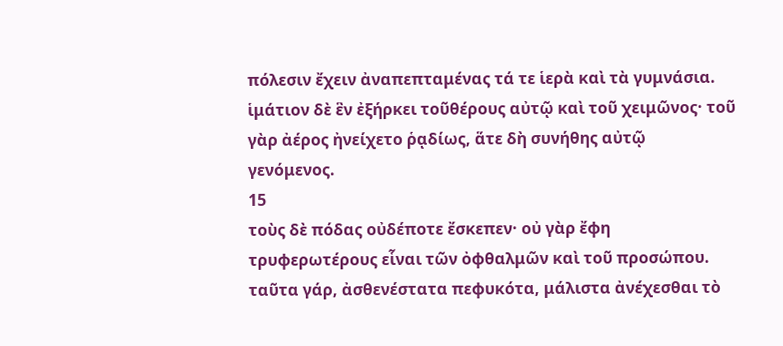πόλεσιν ἔχειν ἀναπεπταμένας τά τε ἱερὰ καὶ τὰ γυμνάσια. ἱμάτιον δὲ ἓν ἐξήρκει τοῦθέρους αὐτῷ καὶ τοῦ χειμῶνος· τοῦ γὰρ ἀέρος ἠνείχετο ῥᾳδίως, ἅτε δὴ συνήθης αὐτῷ γενόμενος.
15
τοὺς δὲ πόδας οὐδέποτε ἔσκεπεν· οὐ γὰρ ἔφη τρυφερωτέρους εἷναι τῶν ὀφθαλμῶν καὶ τοῦ προσώπου. ταῦτα γάρ, ἀσθενέστατα πεφυκότα, μάλιστα ἀνέχεσθαι τὸ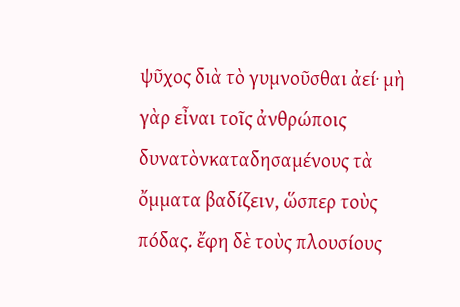ψῦχος διὰ τὸ γυμνοῦσθαι ἀεί· μὴ γὰρ εἶναι τοῖς ἀνθρώποις δυνατὸνκαταδησαμένους τὰ ὄμματα βαδίζειν, ὥσπερ τοὺς πόδας. ἔφη δὲ τοὺς πλουσίους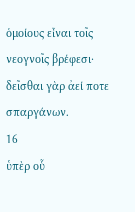ὁμοίους εἶναι τοῖς νεογνοῖς βρέφεσι· δεῖσθαι γὰρ ἀεί ποτε σπαργάνων.
16
ὑπὲρ οὗ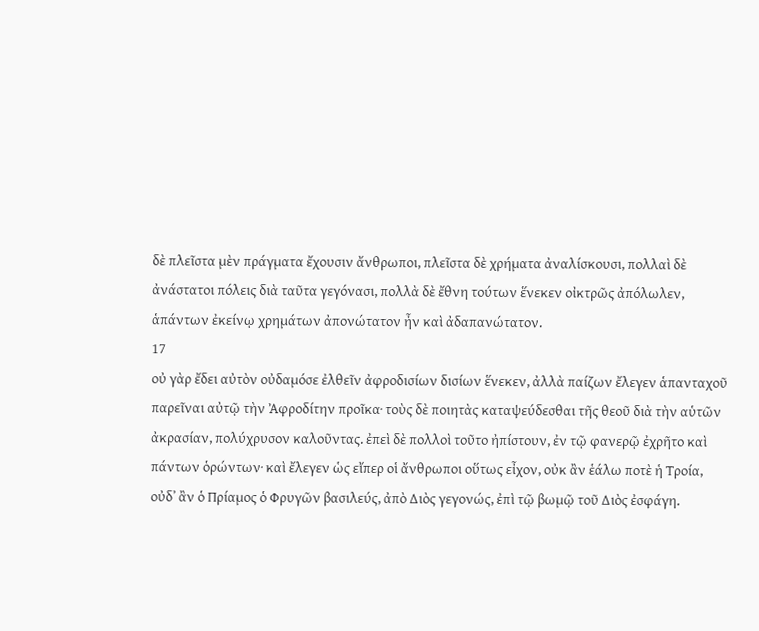δὲ πλεῖστα μὲν πράγματα ἔχουσιν ἄνθρωποι, πλεῖστα δὲ χρήματα ἀναλίσκουσι, πολλαὶ δὲ ἀνάστατοι πόλεις διὰ ταῦτα γεγόνασι, πολλὰ δὲ ἔθνη τούτων ἕνεκεν οἰκτρῶς ἀπόλωλεν, ἁπάντων ἐκείνῳ χρημάτων ἀπονώτατον ἦν καὶ ἀδαπανώτατον.
17
οὐ γὰρ ἔδει αὐτὸν οὐδαμόσε ἐλθεῖν ἀφροδισίων δισίων ἕνεκεν, ἀλλὰ παίζων ἔλεγεν ἁπανταχοῦ παρεῖναι αὐτῷ τὴν Ἀφροδίτην προῖκα· τοὺς δὲ ποιητὰς καταψεύδεσθαι τῆς θεοῦ διὰ τὴν αὑτῶν ἀκρασίαν, πολύχρυσον καλοῦντας. ἐπεὶ δὲ πολλοὶ τοῦτο ἠπίστουν, ἐν τῷ φανερῷ ἐχρῆτο καὶ πάντων ὁρώντων· καὶ ἔλεγεν ὡς εἴπερ οἱ ἄνθρωποι οὕτως εἶχον, οὐκ ἂν ἑάλω ποτὲ ἡ Τροία, οὐδʼ ἂν ὁ Πρίαμος ὁ Φρυγῶν βασιλεύς, ἀπὸ Διὸς γεγονώς, ἐπὶ τῷ βωμῷ τοῦ Διὸς ἐσφάγη.